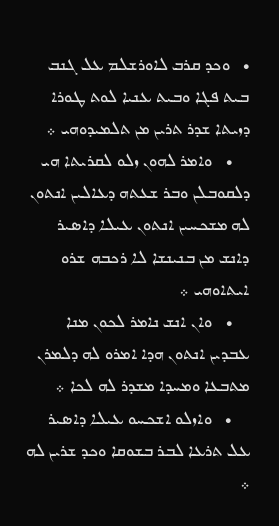•   ܘܟܕ ܩܪܒ ܠܐܘܪܫܠܡ ܥܠ ܓܢܒ ܒܝܬ ܦܓܐ ܘܒܝܬ ܥܢܝܐ ܠܘܬ ܛܘܪܐ ܕܙܝܬܐ ܫܕܪ ܬܪܝܢ ܡܢ ܬܠܡܝܕܘܗܝ ܀
    •   ܘܐܡܪ ܠܗܘܢ ܙܠܘ ܠܩܪܝܬܐ ܗܝ ܕܠܩܘܒܠܢ ܘܒܪ ܫܥܬܗ ܕܥܐܠܝܢ ܐܢܬܘܢ ܠܗ ܡܫܟܚܝܢ ܐܢܬܘܢ ܥܝܠܐ ܕܐܤܝܪ ܕܐܢܫ ܡܢ ܒܢܝܢܫܐ ܠܐ ܪܟܒܗ ܫܪܘ ܐܝܬܐܘܗܝ ܀
    •   ܘܐܢ ܐܢܫ ܢܐܡܪ ܠܟܘܢ ܡܢܐ ܥܒܕܝܢ ܐܢܬܘܢ ܗܕܐ ܐܡܪܘ ܠܗ ܕܠܡܪܢ ܡܬܒܥܐ ܘܡܚܕܐ ܡܫܕܪ ܠܗ ܠܟܐ ܀
    •   ܘܐܙܠܘ ܐܫܟܚܘ ܥܝܠܐ ܕܐܤܝܪ ܥܠ ܬܪܥܐ ܠܒܪ ܒܫܘܩܐ ܘܟܕ ܫܪܝܢ ܠܗ ܀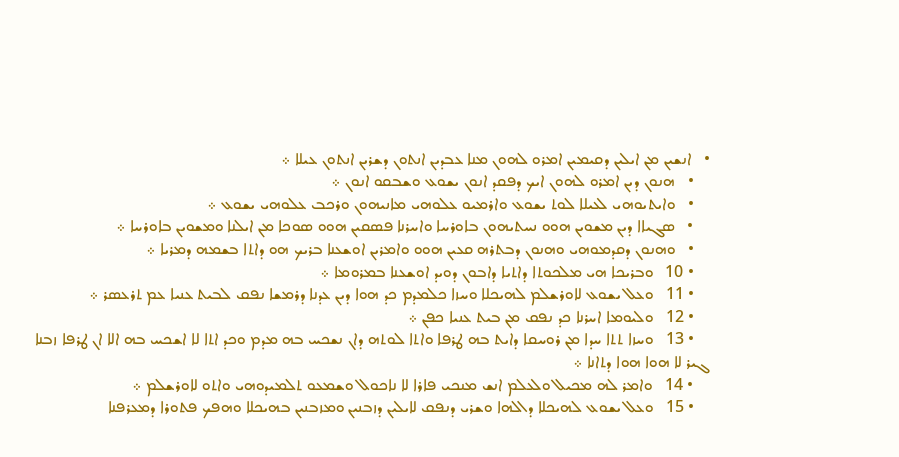•   ܐܢܫܝܢ ܡܢ ܐܝܠܝܢ ܕܩܝܡܝܢ ܐܡܪܘ ܠܗܘܢ ܡܢܐ ܥܒܕܝܢ ܐܢܬܘܢ ܕܫܪܝܢ ܐܢܬܘܢ ܥܝܠܐ ܀
    •   ܗܢܘܢ ܕܝܢ ܐܡܪܘ ܠܗܘܢ ܐܝܟ ܕܦܩܕ ܐܢܘܢ ܝܫܘܥ ܘܫܒܩܘ ܐܢܘܢ ܀
    •   ܘܐܝܬܝܘܗܝ ܠܥܝܠܐ ܠܘܬ ܝܫܘܥ ܘܐܪܡܝܘ ܥܠܘܗܝ ܡܐܢܝܗܘܢ ܘܪܟܒ ܥܠܘܗܝ ܝܫܘܥ ܀
    •   ܤܓܝܐܐ ܕܝܢ ܡܫܘܝܢ ܗܘܘ ܢܚܬܝܗܘܢ ܒܐܘܪܚܐ ܘܐܚܪܢܐ ܦܤܩܝܢ ܗܘܘ ܤܘܟܐ ܡܢ ܐܝܠܢܐ ܘܡܫܘܝܢ ܒܐܘܪܚܐ ܀
    •   ܘܗܢܘܢ ܕܩܕܡܘܗܝ ܘܗܢܘܢ ܕܒܬܪܗ ܩܥܝܢ ܗܘܘ ܘܐܡܪܝܢ ܐܘܫܥܢܐ ܒܪܝܟ ܗܘ ܕܐܬܐ ܒܫܡܗ ܕܡܪܝܐ ܀
    • 10   ܘܒܪܝܟܐ ܗܝ ܡܠܟܘܬܐ ܕܐܬܝܐ ܕܐܒܘܢ ܕܘܝܕ ܐܘܫܥܢܐ ܒܡܪܘܡܐ ܀
    • 11   ܘܥܠ ܝܫܘܥ ܠܐܘܪܫܠܡ ܠܗܝܟܠܐ ܘܚܙܐ ܟܠܡܕܡ ܟܕ ܗܘܐ ܕܝܢ ܥܕܢܐ ܕܪܡܫܐ ܢܦܩ ܠܒܝܬ ܥܢܝܐ ܥܡ ܬܪܥܤܪ ܀
    • 12   ܘܠܝܘܡܐ ܐܚܪܢܐ ܟܕ ܢܦܩ ܡܢ ܒܝܬ ܥܢܝܐ ܟܦܢ ܀
    • 13   ܘܚܙܐ ܬܬܐ ܚܕܐ ܡܢ ܪܘܚܩܐ ܕܐܝܬ ܒܗ ܛܪܦܐ ܘܐܬܐ ܠܘܬܗ ܕܐܢ ܢܫܟܚ ܒܗ ܡܕܡ ܘܟܕ ܐܬܐ ܠܐ ܐܫܟܚ ܒܗ ܐܠܐ ܐܢ ܛܪܦܐ ܙܒܢܐ ܓܝܪ ܠܐ ܗܘܐ ܗܘܐ ܕܬܐܢܐ ܀
    • 14   ܘܐܡܪ ܠܗ ܡܟܝܠ ܘܠܥܠܡ ܐܢܫ ܡܢܟܝ ܦܐܪܐ ܠܐ ܢܐܟܘܠ ܘܫܡܥܘ ܬܠܡܝܕܘܗܝ ܘܐܬܘ ܠܐܘܪܫܠܡ ܀
    • 15   ܘܥܠ ܝܫܘܥ ܠܗܝܟܠܐ ܕܐܠܗܐ ܘܫܪܝ ܕܢܦܩ ܠܐܝܠܝܢ ܕܙܒܢܝܢ ܘܡܙܒܢܝܢ ܒܗܝܟܠܐ ܘܗܦܟ ܦܬܘܪܐ ܕܡܥܪܦܢܐ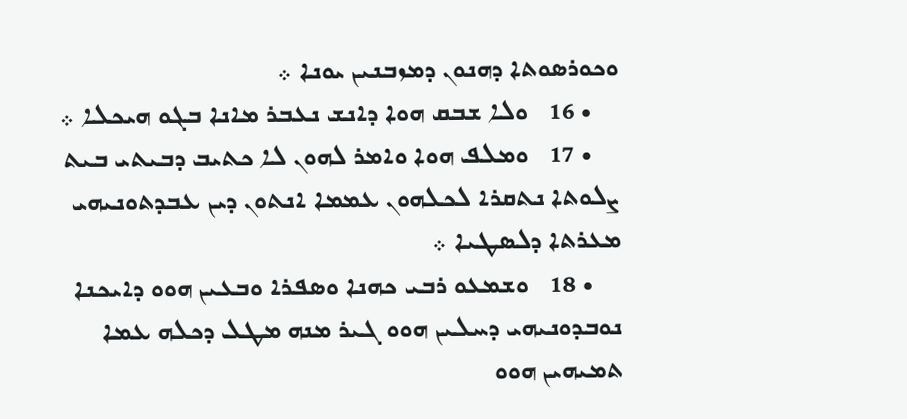ܘܟܘܪܤܘܬܐ ܕܗܢܘܢ ܕܡܙܒܢܝܢ ܝܘܢܐ ܀
    • 16   ܘܠܐ ܫܒܩ ܗܘܐ ܕܐܢܫ ܢܥܒܪ ܡܐܢܐ ܒܓܘ ܗܝܟܠܐ ܀
    • 17   ܘܡܠܦ ܗܘܐ ܘܐܡܪ ܠܗܘܢ ܠܐ ܟܬܝܒ ܕܒܝܬܝ ܒܝܬ ܨܠܘܬܐ ܢܬܩܪܐ ܠܟܠܗܘܢ ܥܡܡܐ ܐܢܬܘܢ ܕܝܢ ܥܒܕܬܘܢܝܗܝ ܡܥܪܬܐ ܕܠܤܛܝܐ ܀
    • 18   ܘܫܡܥܘ ܪܒܝ ܟܗܢܐ ܘܤܦܪܐ ܘܒܥܝܢ ܗܘܘ ܕܐܝܟܢܐ ܢܘܒܕܘܢܝܗܝ ܕܚܠܝܢ ܗܘܘ ܓܝܪ ܡܢܗ ܡܛܠ ܕܟܠܗ ܥܡܐ ܬܡܝܗܝܢ ܗܘܘ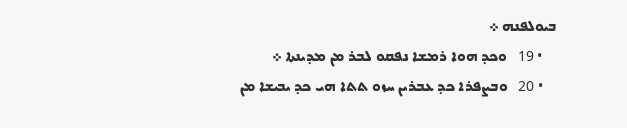ܒܝܘܠܦܢܗ ܀
    • 19   ܘܟܕ ܗܘܐ ܪܡܫܐ ܢܦܩܘ ܠܒܪ ܡܢ ܡܕܝܢܬܐ ܀
    • 20   ܘܒܨܦܪܐ ܟܕ ܥܒܪܝܢ ܚܙܘ ܬܬܐ ܗܝ ܟܕ ܝܒܝܫܐ ܡܢ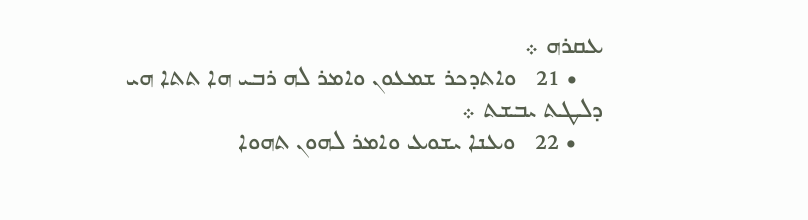ܥܩܪܗ ܀
    • 21   ܘܐܬܕܟܪ ܫܡܥܘܢ ܘܐܡܪ ܠܗ ܪܒܝ ܗܐ ܬܬܐ ܗܝ ܕܠܛܬ ܝܒܫܬ ܀
    • 22   ܘܥܢܐ ܝܫܘܥ ܘܐܡܪ ܠܗܘܢ ܬܗܘܐ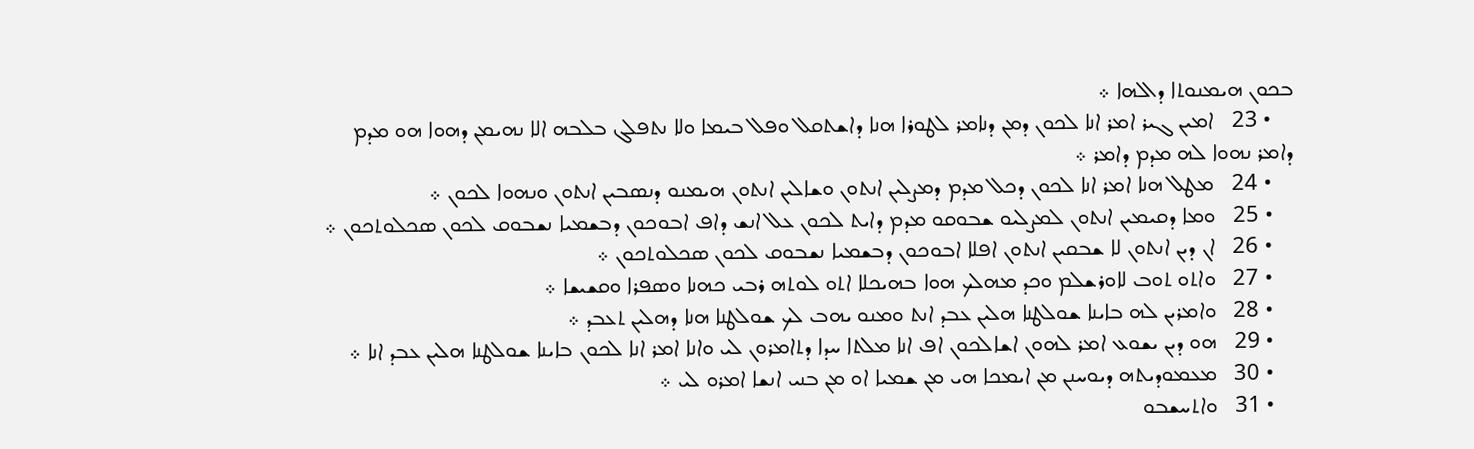ܒܟܘܢ ܗܝܡܢܘܬܐ ܕܐܠܗܐ ܀
    • 23   ܐܡܝܢ ܓܝܪ ܐܡܪ ܐܢܐ ܠܟܘܢ ܕܡܢ ܕܢܐܡܪ ܠܛܘܪܐ ܗܢܐ ܕܐܫܬܩܠ ܘܦܠ ܒܝܡܐ ܘܠܐ ܢܬܦܠܓ ܒܠܒܗ ܐܠܐ ܢܗܝܡܢ ܕܗܘܐ ܗܘ ܡܕܡ ܕܐܡܪ ܢܗܘܐ ܠܗ ܡܕܡ ܕܐܡܪ ܀
    • 24   ܡܛܠ ܗܢܐ ܐܡܪ ܐܢܐ ܠܟܘܢ ܕܟܠ ܡܕܡ ܕܡܨܠܝܢ ܐܢܬܘܢ ܘܫܐܠܝܢ ܐܢܬܘܢ ܗܝܡܢܘ ܕܢܤܒܝܢ ܐܢܬܘܢ ܘܢܗܘܐ ܠܟܘܢ ܀
    • 25   ܘܡܐ ܕܩܝܡܝܢ ܐܢܬܘܢ ܠܡܨܠܝܘ ܫܒܘܩܘ ܡܕܡ ܕܐܝܬ ܠܟܘܢ ܥܠ ܐܢܫ ܕܐܦ ܐܒܘܟܘܢ ܕܒܫܡܝܐ ܢܫܒܘܩ ܠܟܘܢ ܤܟܠܘܬܟܘܢ ܀
    • 26   ܐܢ ܕܝܢ ܐܢܬܘܢ ܠܐ ܫܒܩܝܢ ܐܢܬܘܢ ܐܦܠܐ ܐܒܘܟܘܢ ܕܒܫܡܝܐ ܢܫܒܘܩ ܠܟܘܢ ܤܟܠܘܬܟܘܢ ܀
    • 27   ܘܐܬܘ ܬܘܒ ܠܐܘܪܫܠܡ ܘܟܕ ܡܗܠܟ ܗܘܐ ܒܗܝܟܠܐ ܐܬܘ ܠܘܬܗ ܪܒܝ ܟܗܢܐ ܘܤܦܪܐ ܘܩܫܝܫܐ ܀
    • 28   ܘܐܡܪܝܢ ܠܗ ܒܐܝܢܐ ܫܘܠܛܢܐ ܗܠܝܢ ܥܒܕ ܐܢܬ ܘܡܢܘ ܝܗܒ ܠܟ ܫܘܠܛܢܐ ܗܢܐ ܕܗܠܝܢ ܬܥܒܕ ܀
    • 29   ܗܘ ܕܝܢ ܝܫܘܥ ܐܡܪ ܠܗܘܢ ܐܫܐܠܟܘܢ ܐܦ ܐܢܐ ܡܠܬܐ ܚܕܐ ܕܬܐܡܪܘܢ ܠܝ ܘܐܢܐ ܐܡܪ ܐܢܐ ܠܟܘܢ ܒܐܝܢܐ ܫܘܠܛܢܐ ܗܠܝܢ ܥܒܕ ܐܢܐ ܀
    • 30   ܡܥܡܘܕܝܬܗ ܕܝܘܚܢܢ ܡܢ ܐܝܡܟܐ ܗܝ ܡܢ ܫܡܝܐ ܐܘ ܡܢ ܒܢܝ ܐܢܫܐ ܐܡܪܘ ܠܝ ܀
    • 31   ܘܐܬܚܫܒܘ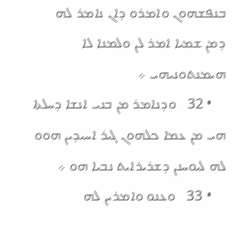ܒܢܦܫܗܘܢ ܘܐܡܪܘ ܕܐܢ ܢܐܡܪ ܠܗ ܕܡܢ ܫܡܝܐ ܐܡܪ ܠܢ ܘܠܡܢܐ ܠܐ ܗܝܡܢܬܘܢܝܗܝ ܀
    • 32   ܘܕܢܐܡܪ ܡܢ ܒܢܝ ܐܢܫܐ ܕܚܠܬܐ ܗܝ ܡܢ ܥܡܐ ܟܠܗܘܢ ܓܝܪ ܐܚܝܕܝܢ ܗܘܘ ܠܗ ܠܝܘܚܢܢ ܕܫܪܝܪܐܝܬ ܢܒܝܐ ܗܘ ܀
    • 33   ܘܥܢܘ ܘܐܡܪܝܢ ܠܗ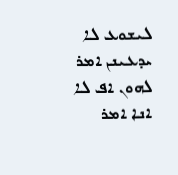ܠܝܫܘܥ ܠܐ ܝܕܥܝܢܢ ܐܡܪ ܠܗܘܢ ܐܦ ܠܐ ܐܢܐ ܐܡܪ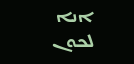ܐܢܐ ܠܟܘܢ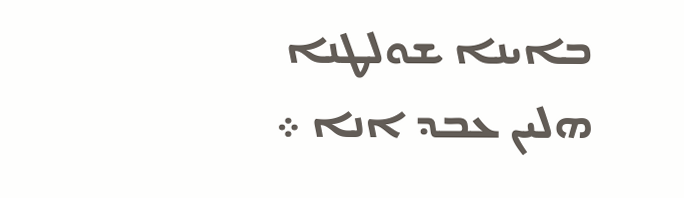ܒܐܝܢܐ ܫܘܠܛܢܐ ܗܠܝܢ ܥܒܕ ܐܢܐ ܀